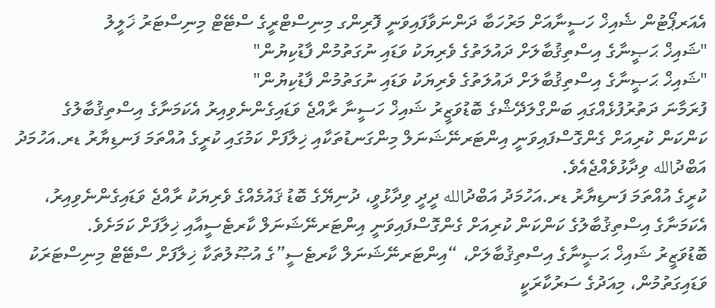އެއަރޕޯޓުން ޝެއިޚް ހަސީނާއަށް މަރުހަބާ ދަންނަވާފައިވަނީ ފޮރިންގ މިނިސްޓްރީގެ ސްޓޭޓް މިނިސްޓަރު ޚަލީލު
"ޝައިޚް ޙަޞީނާގެ އިސްތިޤުބާލަށް ދައުލަތުގެ ވެރިޔަކު ވަޑައި ނުގަތުމުން ފާޑުކިޔުން"
"ޝައިޚް ޙަޞީނާގެ އިސްތިޤުބާލަށް ދައުލަތުގެ ވެރިޔަކު ވަޑައި ނުގަތުމުން ފާޑުކިޔުން"
ފުރަމާނަ ދަތުރުފުޅެއްގައި ބަންގްލަދޭޝްގެ ބޮޑުވަޒީރު ޝައިޚް ހަސީނާ ރާއްޖެ ވަޑައިގެންނެވިއިރު އެކަމަނާގެ އިސްތިޤުބާލުގެ ކަންކަން ކުރިއަށް ގެންގޮސްފައިވަނީ އިންޓަރނޭޝަނަލް މިންގަނޑުތަކާއި ޚިލާފަށް ކަމުގައި ކުރީގެ އުއްތަމަ ފަނޑިޔާރު ޑރ.އަހުމަދު އަބްދުالله ވިދާޅުވެއްޖެއެވެ.
ކުރީގެ އުއްތަމަ ފަނޑިޔާރު ޑރ.އަހުމަދު އަބްދުالله ދީދީ ވިދާޅުވީ، ދުނިޔޭގެ ބޮޑު ޤައުމެއްގެ ވެރިޔަކު ރާއްޖެ ވަޑައިގެންނެވިއިރު، އެކަމަނާގެ އިސްތިޤުބާލުގެ ކަންކަން ކުރިއަށް ގެންގޮސްފައިވަނީ އިންޓަރނޭޝަނަލް ކާރޓެސީއާއި ޚިލާފަށް ކަމަށެވެ.
ބޮޑުވަޒީރު ޝައިޚް ޙަޞީނާގެ އިސްތިޤުބާލަށް، “އިންޓަރނޭޝަނަލް ކާރޓެސީ”ގެ އުޞޫލުތަކާ ޚިލާފަށް ސްޓޭޓް މިނިސްޓަރަކު ވަޑައިގަތުމުން، މިއަދުގެ ސަރުކާރަކީ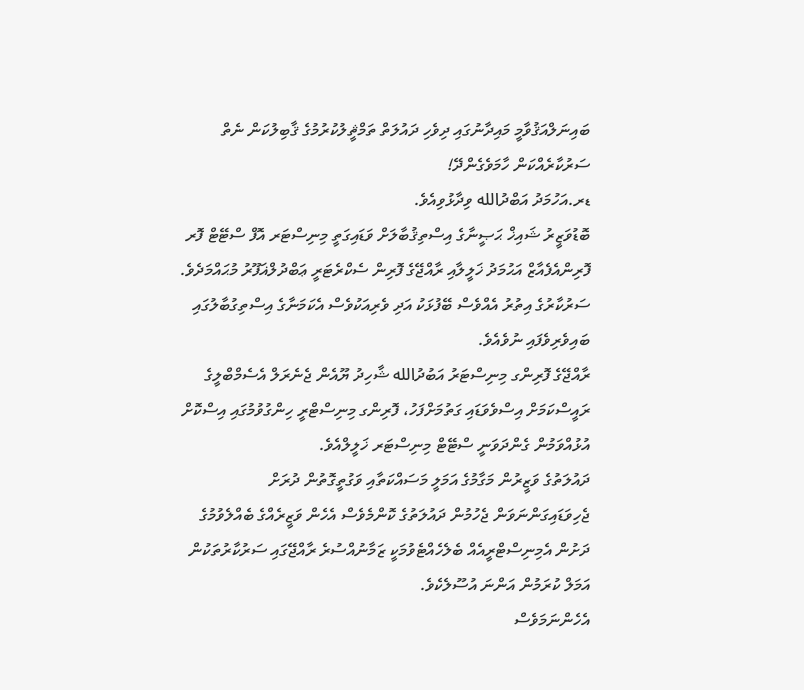ބައިނަލްއަޤުވާމީ މައިދާނުގައި ދިވެހި ދައުލަތް ތަމްޘީލުކުރުމުގެ ޤާބިލުކަން ނެތް ސަރުކާރެއްކަން ހާމަވެގެންދޭ!
ޑރ.އަހުމަދު އަބްދުالله ވިދާޅުވިއެވެ.
ބޮޑުވަޒީރު ޝައިޚް ޙަޞީނާގެ އިސްތިޤުބާލަށް ވަޑައިގަތީ މިނިސްޓަރ އޮފް ސްޓޭޓް ފޮރ ފޮރިންއެފެއާޒް އަޙުމަދު ޚަލީލާއި ރާއްޖޭގެ ފޮރިން ސެކްރެޓަރީ ޢަބްދުލްޣަފޫރު މުޙައްމަދެވެ. ސަރުކާރުގެ އިތުރު އެއްވެސް ބޭފުޅަކު އަދި ވެރިއަކުވެސް އެކަމަނާގެ އިސްތިގުބާލުގައި ބައިވެރިވެފައި ނުވެއެވެ.
ރާއްޖޭގެ ފޮރިންގ މިނިސްޓަރު އަބުދުالله ޝާހިދު ޔޫއެން ޖެނެރަލް އެސެމްބްލީގެ ރައީސްކަމަށް އިސްވެވަޑައި ގަތުމަށްފަހު، ފޮރިންގ މިނިސްޓްރީ ހިންގުވުމުގައި އިސްކޮށް އުޅުއްވަމުން ގެންދަވަނީ ސްޓޭޓް މިނިސްޓަރ ޚަލީލްއެވެ.
ދައުލަތުގެ ވަޒީރުން މަގާމުގެ އަމަލީ މަސައްކަތާއި ވަގުތީގޮތުން ދުރަށް ޖެހިވަޑައިގަންނަވަން ޖެހުމުން ދައުލަތުގެ ކޮންމެވެސް އެހެން ވަޒީރެއްގެ ބެއްލެވުމުގެ ދަށުން އެމިނިސްޓްރީއެއް ބެލެހެއްޓެވުމަކީ ޒަމާނުއްސުރެ ރާއްޖޭގައި ސަރުކާރުތަކުން އަމަލް ކުރަމުން އަންނަ އުސޫލެކެވެ.
އެހެންނަމަވެސް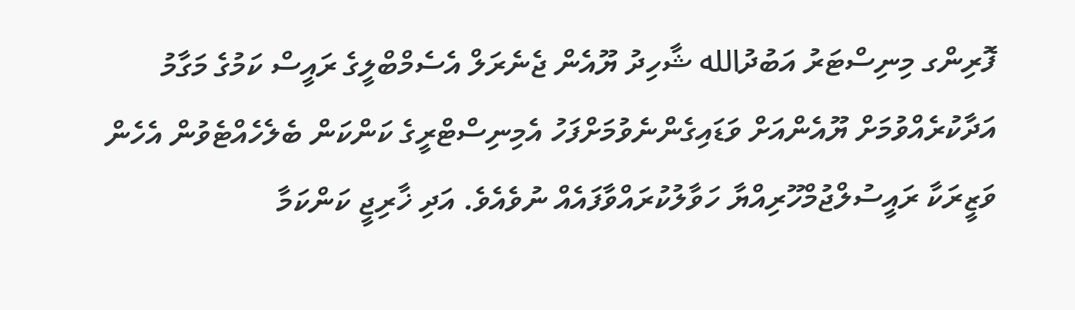ފޮރިންގ މިނިސްޓަރު އަބުދުالله ޝާހިދު ޔޫއެން ޖެނެރަލް އެސެމްބްލީގެ ރައީސް ކަމުގެ މަގާމު އަދާކުރެއްވުމަށް ޔޫއެންއަށް ވަޑައިގެންނެވުމަށްފަހު އެމިނިސްޓްރީގެ ކަންކަން ބެލެހެއްޓެވުން އެހެން ވަޒީރަކާ ރައީސުލްޖުމްހޫރިއްޔާ ހަވާލުކުރައްވާފައެއް ނުވެއެވެ. އަދި ޚާރިޖީ ކަންކަމާ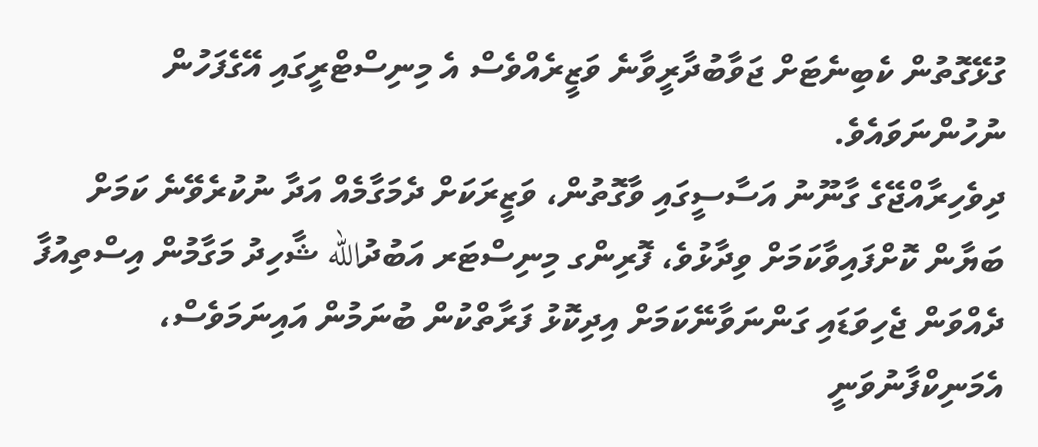ގުޅޭގޮތުން ކެބިނެޓަށް ޖަވާބުދާރީވާނެ ވަޒީރެއްވެސް އެ މިނިސްޓްރީގައި އޭގެފަހުން ނުހުންނަވައެވެ.
ދިވެހިރާއްޖޭގެ ގާނޫނު އަސާސީގައި ވާގޮތުން، ވަޒީރަކަށް ދެމަގާމެއް އަދާ ނުކުރެވޭނެ ކަމަށް ބަޔާން ކޮށްފައިވާކަމަށް ވިދާޅުވެ، ފޮރިންގ މިނިސްޓަރ އަބުދުالله ޝާހިދު މަގާމުން އިސްތިއުފާ ދެއްވަން ޖެހިވަޑައި ގަންނަވާނޭކަމަށް އިދިކޮޅު ފަރާތްކުން ބުނަމުން އައިނަމަވެސް، އެމަނިކްފާނުވަނީ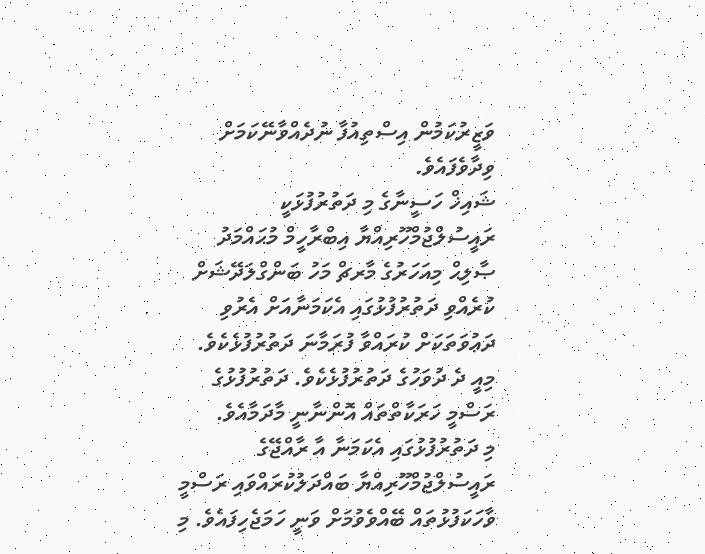ވަޒީރުކަމުން އިސްތިއުފާ ނުދެއްވާނޭކަމަށް ވިދާވެފައެވެ.
ޝައިޚް ހަސީނާގެ މި ދަތުރުފުޅަކީ ރައީސުލްޖުމްހޫރިއްޔާ އިބްރާހީމް މުޙައްމަދު ޞާލިޙް މިއަހަރުގެ މާރޗް މަހު ބަންގްލަދޭޝަށް ކުރެއްވި ދަތުރުފުޅުގައި އެކަމަނާއަށް އެރުވި ދަޢުވަތަކަށް ކުރައްވާ ފުރަމާނަ ދަތުރުފުޅެކެވެ. މިއީ ދެ ދުވަހުގެ ދަތުރުފުޅެކެވެ. ދަތުރުފުޅުގެ ރަސްމީ ހަރަކާތްތައް އޮންނާނީ މާދަމާއެވެ.
މި ދަތުރުފުޅުގައި އެކަމަނާ އާ ރާއްޖޭގެ ރައީސުލްޖުމްހޫރިއްޔާ ބައްދަލުކުރައްވައި ރަސްމީ ވާހަކަފުޅުތައް ބޭއްވެވުމަށް ވަނީ ހަމަޖެހިފައެވެ. މި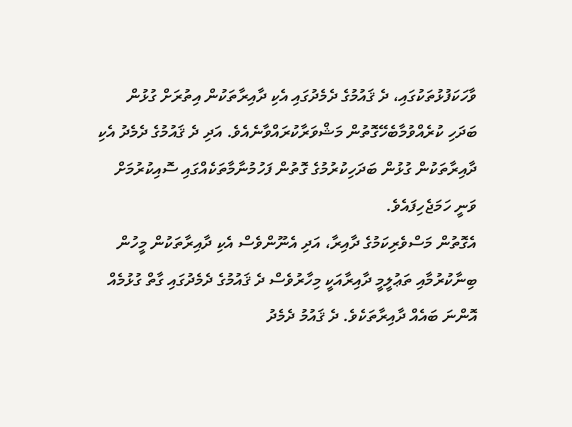ވާހަކަފުޅުތަކުގައި، ދެ ޤައުމުގެ ދެމެދުގައި އެކި ދާއިރާތަކުން އިތުރަށް ގުޅުން ބަދަހި ކުރެއްވުމާބެހޭގޮތުން މަޝްވަރާކުރައްވާނެއެވެ. އަދި ދެ ޤައުމުގެ ދެމެދު އެކި ދާއިރާތަކުން ގުޅުން ބަދަހިކުރުމުގެ ގޮތުން ފަހުމުނާމާތަކެއްގައި ސޮއިކުރުމަށް ވަނީ ހަމަޖެހިފައެވެ.
އެގޮތުން މަސްވެރިކަމުގެ ދާއިރާ، އަދި އެނޫންވެސް އެކި ދާއިރާތަކުން މީހުން ބިނާކުރުމާއި ތަޢުލީމީ ދާއިރާއަކީ މިހާރުވެސް ދެ ޤައުމުގެ ދެމެދުގައި ގާތް ގުޅުމެއް އޮންނަ ބައެއް ދާއިރާތަކެވެ. ދެ ޤައުމު ދެމެދު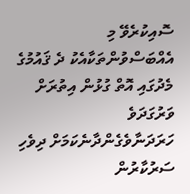ސޮއިކުރެވޭ މި އެއްބަސްވުންތަކާއެކު ދެ ޤައުމުގެ މެދުގައި އޮތް ގުޅުން އިތުރަށް ވަރުގަދަވެ ހަރަދަނާވެގެންދާނެކަމަށް ދިވެހި ސަރުކާރުން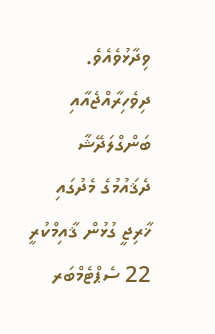ވިދާޅުވެއެވެ.
ދިވެހިރާއްޖެއާއި ބަންގްލަދޭޝާ ދެޤައުމުގެ މެދުގައި ޚާރިޖީ ގުޅުން ޤާއިމްކުރީ 22 ސެޕްޓެމްބަރ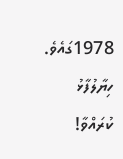1978ގައެވެ.
ހިޔާލުފާޅު ކުރައްވާ!